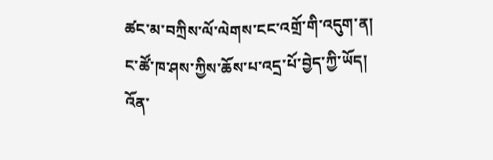ཚང་མ་བཀྲིས་ལོ་ལེགས་ངང་འགྲོ་གི་འདུག་ན། ང་ཚོ་ཁ་ཤས་ཀྱིས་ཆོས་པ་འདྲ་པོ་བྱེད་ཀྱི་ཡོད། འོན་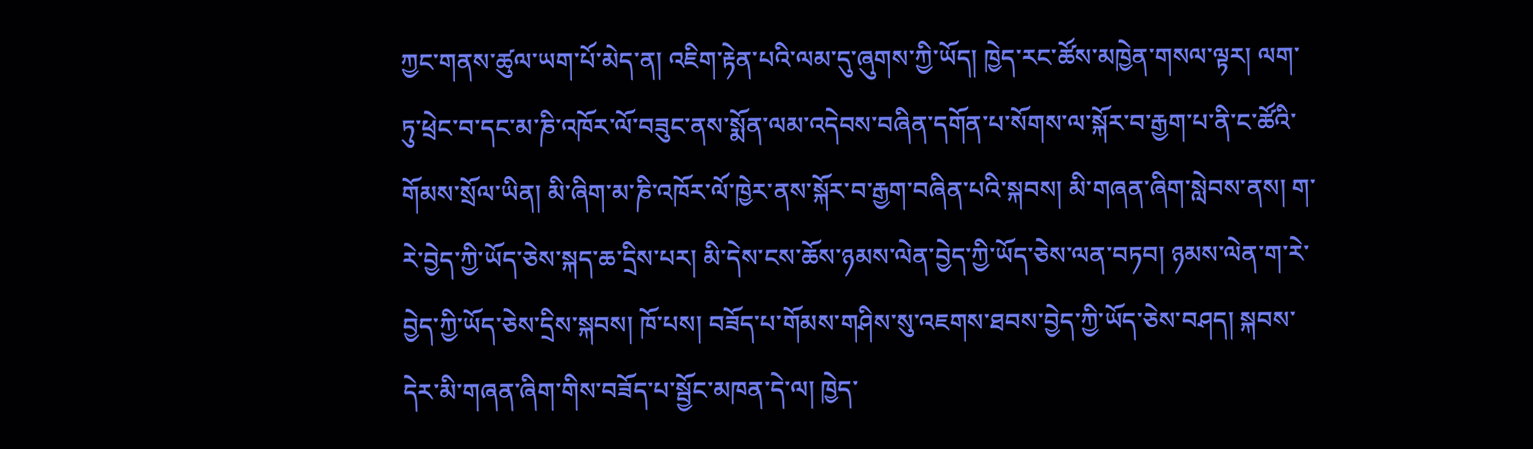ཀྱང་གནས་ཚུལ་ཡག་པོ་མེད་ན། འཇིག་རྟེན་པའི་ལམ་དུ་ཞུགས་ཀྱི་ཡོད། ཁྱེད་རང་ཚོས་མཁྱེན་གསལ་ལྟར། ལག་ཏུ་ཕྲེང་བ་དང་མ་ཎི་འཁོར་ལོ་བཟུང་ནས་སྨོན་ལམ་འདེབས་བཞིན་དགོན་པ་སོགས་ལ་སྐོར་བ་རྒྱག་པ་ནི་ང་ཚོའི་གོམས་སྲོལ་ཡིན། མི་ཞིག་མ་ཎི་འཁོར་ལོ་ཁྱེར་ནས་སྐོར་བ་རྒྱག་བཞིན་པའི་སྐབས། མི་གཞན་ཞིག་སླེབས་ནས། ག་རེ་བྱེད་ཀྱི་ཡོད་ཅེས་སྐད་ཆ་དྲིས་པར། མི་དེས་ངས་ཆོས་ཉམས་ལེན་བྱེད་ཀྱི་ཡོད་ཅེས་ལན་བཏབ། ཉམས་ལེན་ག་རེ་བྱེད་ཀྱི་ཡོད་ཅེས་དྲིས་སྐབས། ཁོ་པས། བཟོད་པ་གོམས་གཤིས་སུ་འཇགས་ཐབས་བྱེད་ཀྱི་ཡོད་ཅེས་བཤད། སྐབས་དེར་མི་གཞན་ཞིག་གིས་བཟོད་པ་སྦྱོང་མཁན་དེ་ལ། ཁྱེད་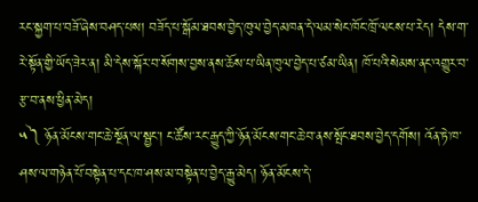རང་སྐྱག་པ་བཟོ་ཞེས་བཤད་པས། བཟོད་པ་སྒོམ་ཐབས་བྱེད་ཁུལ་བྱེད་མཁན་དེ་ལམ་སེང་ཁོང་ཁྲོ་ལངས་པ་རེད། དེས་ག་རེ་སྟོན་གྱི་ཡོད་ཟེར་ན། མི་དེས་སྐོར་བ་སོགས་བྱས་ནས་ཆོས་པ་ཡིན་ཁུལ་བྱེད་པ་ཙམ་ཡིན། ཁོ་པའི་སེམས་ནང་འགྱུར་བ་རྩ་བ་ནས་ཕྱིན་མེད།
༥༽ ཉོན་མོངས་གང་ཆེ་སྔོན་ལ་སྦྱང་། ང་ཚོས་རང་རྒྱུད་ཀྱི་ཉོན་མོངས་གང་ཆེ་བ་ནས་སྤོང་ཐབས་བྱེད་དགོས། འོན་ཏེ་ཁ་ཤས་ལ་གཉེན་པོ་བསྟེན་པ་དང་ཁ་ཤས་མ་བསྟེན་པ་བྱེད་རྒྱུ་མེད། ཉོན་མོངས་དེ་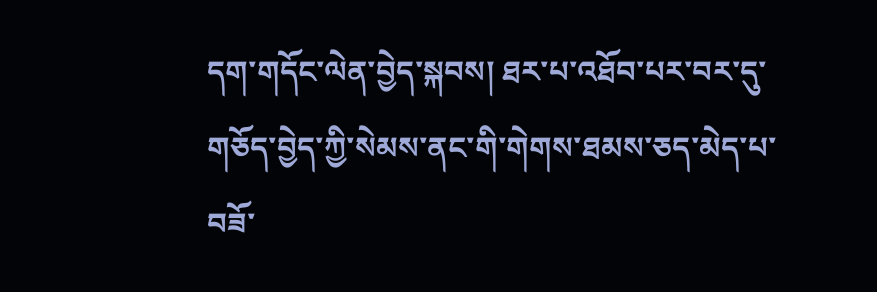དག་གདོང་ལེན་བྱེད་སྐབས། ཐར་པ་འཐོབ་པར་བར་དུ་གཅོད་བྱེད་ཀྱི་སེམས་ནང་གི་གེགས་ཐམས་ཅད་མེད་པ་བཟོ་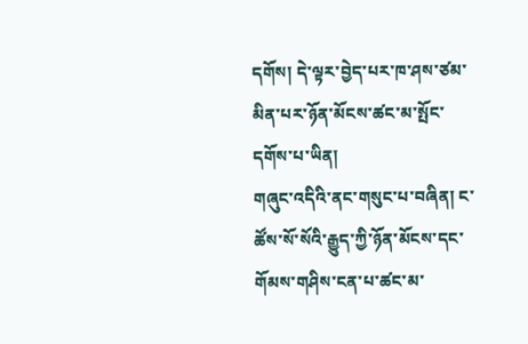དགོས། དེ་ལྟར་བྱེད་པར་ཁ་ཤས་ཙམ་མིན་པར་ཉོན་མོངས་ཚང་མ་སྤོང་དགོས་པ་ཡིན།
གཞུང་འདིའི་ནང་གསུང་པ་བཞིན། ང་ཚོས་སོ་སོའི་རྒྱུད་ཀྱི་ཉོན་མོངས་དང་གོམས་གཤིས་ངན་པ་ཚང་མ་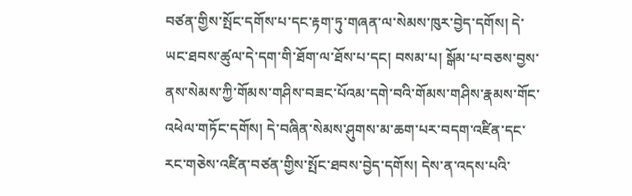བཙན་གྱིས་སྤོང་དགོས་པ་དང་རྟག་ཏུ་གཞན་ལ་སེམས་ཁུར་བྱེད་དགོས། དེ་ཡང་ཐབས་ཚུལ་དེ་དག་གི་ཐོག་ལ་ཐོས་པ་དང། བསམ་པ། སྒོམ་པ་བཅས་བྱས་ནས་སེམས་ཀྱི་གོམས་གཤིས་བཟང་པོའམ་དགེ་བའི་གོམས་གཤིས་རྣམས་གོང་འཕེལ་གཏོང་དགོས། དེ་བཞིན་སེམས་ཤུགས་མ་ཆག་པར་བདག་འཛིན་དང་རང་གཅེས་འཛིན་བཙན་གྱིས་སྤོང་ཐབས་བྱེད་དགོས། དེས་ན་འདས་པའི་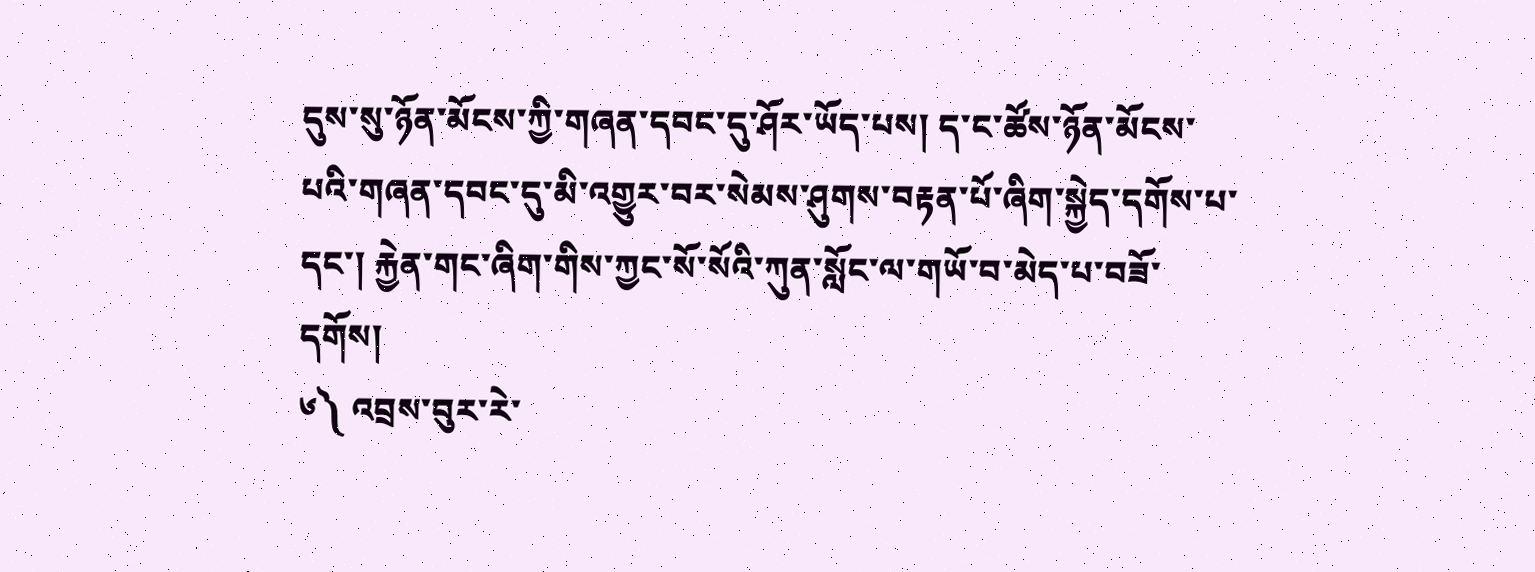དུས་སུ་ཉོན་མོངས་ཀྱི་གཞན་དབང་དུ་ཤོར་ཡོད་པས། ད་ང་ཚོས་ཉོན་མོངས་པའི་གཞན་དབང་དུ་མི་འགྱུར་བར་སེམས་ཤུགས་བརྟན་པོ་ཞིག་སྐྱེད་དགོས་པ་དང་། རྐྱེན་གང་ཞིག་གིས་ཀྱང་སོ་སོའི་ཀུན་སློང་ལ་གཡོ་བ་མེད་པ་བཟོ་དགོས།
༦༽ འབྲས་བུར་རེ་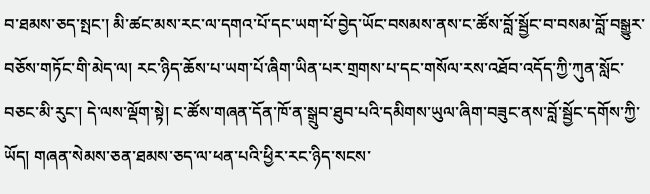བ་ཐམས་ཅད་སྤང་། མི་ཚང་མས་རང་ལ་དགའ་པོ་དང་ཡག་པོ་བྱེད་ཡོང་བསམས་ནས་ང་ཚོས་བློ་སྦྱོང་བ་བསམ་བློ་བསྒྱུར་བཅོས་གཏོང་གི་མེད་ལ། རང་ཉིད་ཆོས་པ་ཡག་པོ་ཞིག་ཡིན་པར་གྲགས་པ་དང་གསོལ་རས་འཐོབ་འདོད་ཀྱི་ཀུན་སློང་བཅང་མི་རུང་། དེ་ལས་ལྡོག་སྟེ། ང་ཚོས་གཞན་དོན་ཁོ་ན་སྒྲུབ་ཐུབ་པའི་དམིགས་ཡུལ་ཞིག་བཟུང་ནས་བློ་སྦྱོང་དགོས་ཀྱི་ཡོད། གཞན་སེམས་ཅན་ཐམས་ཅད་ལ་ཕན་པའི་ཕྱིར་རང་ཉིད་སངས་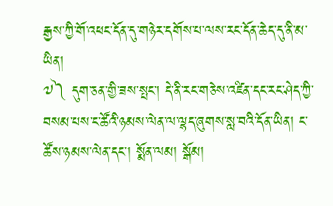རྒྱས་ཀྱི་གོ་འཕང་དོན་དུ་གཉེར་དགོས་པ་ལས་རང་དོན་ཆེད་དུ་ནི་མ་ཡིན།
༧༽ དུག་ཅན་གྱི་ཟས་སྤང་། དེ་ནི་རང་གཅེས་འཛིན་དང་རང་ཤེད་ཀྱི་བསམ་པས་ང་ཚོའི་ཉམས་ལེན་ལ་ལྷད་ཞུགས་སླ་བའི་དོན་ཡིན། ང་ཚོས་ཉམས་ལེན་དང་། སྨོན་ལམ། སྒོམ།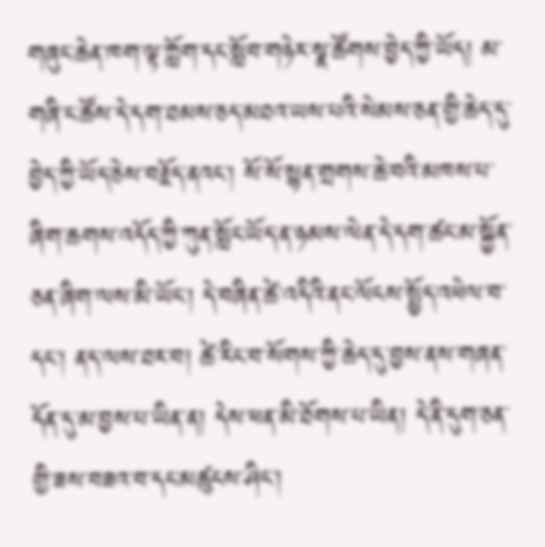གཞུང་ཆེན་ཁག་ལྟ་ཀློག་དང་སློབ་གཉེར་སྣ་ཚོགས་བྱེད་ཀྱི་ཡོད། མ་གཞི་ང་ཚོས་དེ་དག་ཐམས་ཅད་མཐའ་ཡས་པའི་སེམས་ཅན་གྱི་ཆེད་དུ་བྱེད་ཀྱི་ཡོད་ཅེས་བརྗོད་ནའང་། སོ་སོ་སྙན་གྲགས་ཆེ་བའི་མཁས་པ་ཞིག་ཆགས་འདོད་ཀྱི་ཀུན་སློང་ཡོད་ན་ཉམས་ལེན་དེ་དག་ཚང་མ་སྐྱོན་ཅན་ཞིག་ལས་མི་ཡོང་། དེ་བཞིན་ཚེ་འདིའི་ནང་ལོངས་སྤྱོད་འཕེལ་བ་དང་། ནད་ལས་ཐར་བ། ཚེ་རིང་བ་སོགས་ཀྱི་ཆེད་དུ་བྱས་ནས་གཞན་དོན་དུ་མ་བྱས་པ་ཡིན་ན། དེས་ཕན་མི་ཐོགས་པ་ཡིན། དེ་ནི་དུག་ཅན་གྱི་ཟས་བཟའ་བ་དང་མཚུངས་ཤིང་།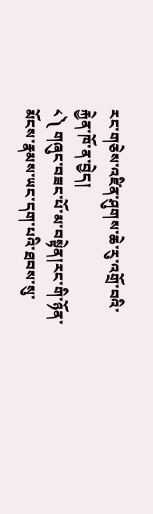རང་གཅེས་འཛིན་ཤུགས་ཆེ་རུ་འགྲོ་བའི་རྐྱེན་ཁོ་ན་བྱེད།
༨༽ གཞུང་བཟང་པོ་མ་བསྟེན།རང་གི་ཉོན་མོངས་རྣམས་ཡང་དག་པའི་ཐབས་སུ་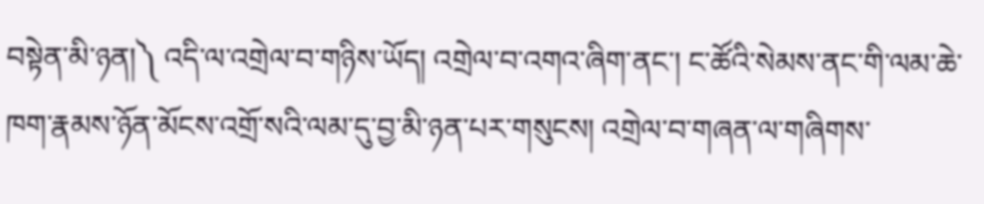བསྟེན་མི་ཉན།༽ འདི་ལ་འགྲེལ་བ་གཉིས་ཡོད། འགྲེལ་བ་འགའ་ཞིག་ནང་། ང་ཚོའི་སེམས་ནང་གི་ལམ་ཆེ་ཁག་རྣམས་ཉོན་མོངས་འགྲོ་སའི་ལམ་དུ་བྱ་མི་ཉན་པར་གསུངས། འགྲེལ་བ་གཞན་ལ་གཞིགས་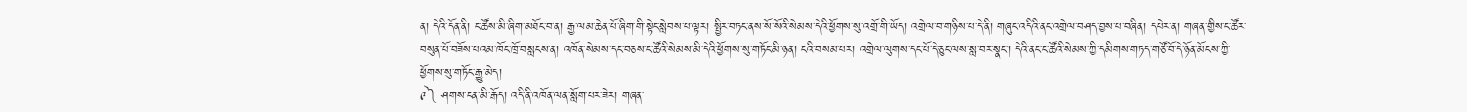ན། དེའི་དོན་ནི། ང་ཚོས་མི་ཞིག་མཐོང་བ་ན། རྒྱ་ལམ་ཆེན་པོ་ཞིག་གི་སྟེང་སླེབས་པ་ལྟར། སྤྱིར་བཏང་ནས་སོ་སོའི་སེམས་དེའི་ཕྱོགས་སུ་འགྲོ་གི་ཡོད། འགྲེལ་བ་གཉིས་པ་དེ་ནི། གཞུང་འདིའི་ནང་འགྲེལ་བཤད་བྱས་པ་བཞིན། དཔེར་ན། གཞན་གྱིས་ང་ཚོར་བསུན་པོ་བཟོས་པའམ་ཁོང་ཁྲོ་བསླངས་ན། འཁོན་སེམས་དང་བཅས་ང་ཚོའི་སེམས་མི་དེའི་ཕྱོགས་སུ་གཏོང་མི་ཉན། ངའི་བསམ་པར། འགྲེལ་ལུགས་དང་པོ་དེ་ཅུང་ལས་སླ་བར་སྣང་། དེའི་ནང་ང་ཚོའི་སེམས་ཀྱི་དམིགས་གཏད་གཙོ་བོ་དེ་ཉོན་མོངས་ཀྱི་ཕྱོགས་སུ་གཏོང་རྒྱུ་མེད།
༩༽ ཤགས་ངན་མི་རྒོད། འདི་ནི་འཁོན་ལན་སློག་པར་ཟེར། གཞན་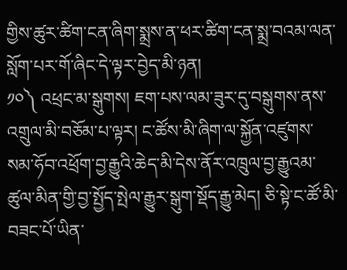གྱིས་ཚུར་ཚིག་ངན་ཞིག་སྨྲས་ན་ཕར་ཚིག་ངན་སྨྲ་བའམ་ལན་སློག་པར་གོ་ཞིང་དེ་ལྟར་བྱེད་མི་ཉན།
༡༠༽ འཕྲང་མ་སྒུགས། ཇག་པས་ལམ་ཟུར་དུ་བསྒུགས་ནས་འགྲུལ་མི་བཅོམ་པ་ལྟར། ང་ཚོས་མི་ཞིག་ལ་སྐྱོན་འཛུགས་སམ་ཧོབ་འཕྲོག་བྱ་རྒྱུའི་ཆེད་མི་དེས་ནོར་འཁྲུལ་བྱ་རྒྱུའམ་ཚུལ་མིན་གྱི་བྱ་སྤྱོད་སྤེལ་རྒྱུར་སྒུག་སྡོད་རྒྱུ་མེད། ཅི་སྟེ་ང་ཚོ་མི་བཟང་པོ་ཡིན་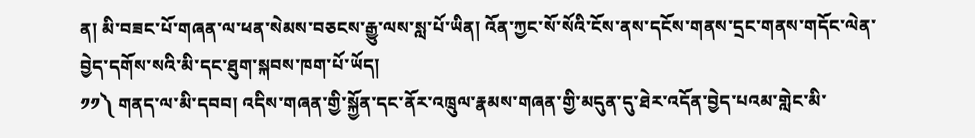ན། མི་བཟང་པོ་གཞན་ལ་ཕན་སེམས་བཅངས་རྒྱུ་ལས་སླ་པོ་ཡིན། འོན་ཀྱང་སོ་སོའི་ངོས་ནས་དངོས་གནས་དྲང་གནས་གདོང་ལེན་བྱེད་དགོས་སའི་མི་དང་ཐུག་སྐབས་ཁག་པོ་ཡོད།
༡༡༽ གནད་ལ་མི་དབབ། འདིས་གཞན་གྱི་སྐྱོན་དང་ནོར་འཁྲུལ་རྣམས་གཞན་གྱི་མདུན་དུ་ཐེར་འདོན་བྱེད་པའམ་གླེང་མི་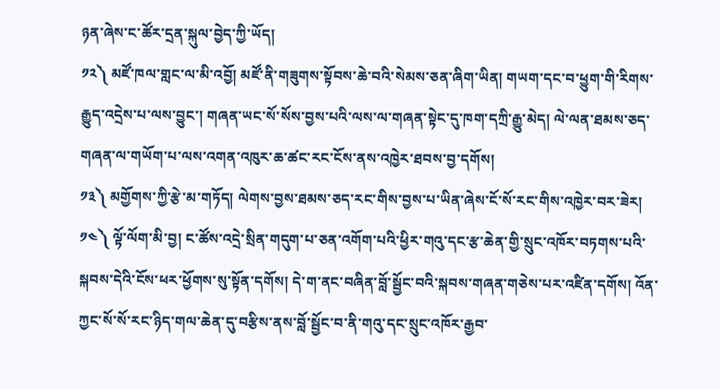ཉན་ཞེས་ང་ཚོར་དྲན་སྐུལ་བྱེད་ཀྱི་ཡོད།
༡༢༽ མཛོ་ཁལ་གླང་ལ་མི་འབྱོ། མཛོ་ནི་གཟུགས་སྟོབས་ཆེ་བའི་སེམས་ཅན་ཞིག་ཡིན། གཡག་དང་བ་ཕྱུག་གི་རིགས་རྒྱུད་འདྲེས་པ་ལས་བྱུང་། གཞན་ཡང་སོ་སོས་བྱས་པའི་ལས་ལ་གཞན་སྟེང་དུ་ཁག་དཀྲི་རྒྱུ་མེད། ལེ་ལན་ཐམས་ཅད་གཞན་ལ་གཡོག་པ་ལས་འགན་འཁུར་ཆ་ཚང་རང་ངོས་ནས་འཁྱེར་ཐབས་བྱ་དགོས།
༡༣༽ མགྱོགས་ཀྱི་རྩེ་མ་གཏོད། ལེགས་བྱས་ཐམས་ཅད་རང་གིས་བྱས་པ་ཡིན་ཞེས་ངོ་སོ་རང་གིས་འཁྱེར་བར་ཟེར།
༡༤༽ ལྟོ་ལོག་མི་བྱ། ང་ཚོས་འདྲེ་སྲིན་གདུག་པ་ཅན་འགོག་པའི་ཕྱིར་གའུ་དང་རྩ་ཆེན་གྱི་སྲུང་འཁོར་བཏགས་པའི་སྐབས་དེའི་ངོས་ཕར་ཕྱོགས་སུ་སྟོན་དགོས། དེ་ག་ནང་བཞིན་བློ་སྦྱོང་བའི་སྐབས་གཞན་གཅེས་པར་འཛིན་དགོས། འོན་ཀྱང་སོ་སོ་རང་ཉིད་གལ་ཆེན་དུ་བརྩིས་ནས་བློ་སྦྱོང་བ་ནི་གའུ་དང་སྲུང་འཁོར་རྒྱབ་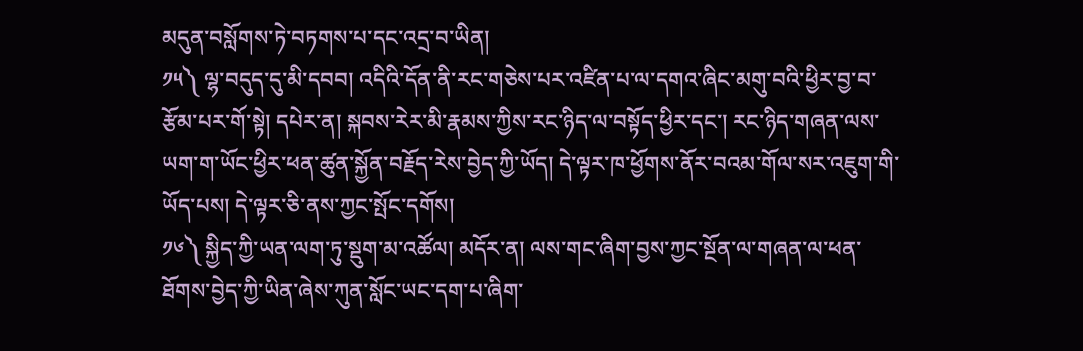མདུན་བསློགས་ཏེ་བཏགས་པ་དང་འདྲ་བ་ཡིན།
༡༥༽ ལྷ་བདུད་དུ་མི་དབབ། འདིའི་དོན་ནི་རང་གཅེས་པར་འཛིན་པ་ལ་དགའ་ཞིང་མགུ་བའི་ཕྱིར་བྱ་བ་རྩོམ་པར་གོ་སྟེ། དཔེར་ན། སྐབས་རེར་མི་རྣམས་ཀྱིས་རང་ཉིད་ལ་བསྟོད་ཕྱིར་དང་། རང་ཉིད་གཞན་ལས་ཡག་ག་ཡོང་ཕྱིར་ཕན་ཚུན་སྐྱོན་བརྗོད་རེས་བྱེད་ཀྱི་ཡོད། དེ་ལྟར་ཁ་ཕྱོགས་ནོར་བའམ་གོལ་སར་འཇུག་གི་ཡོད་པས། དེ་ལྟར་ཅི་ནས་ཀྱང་སྤོང་དགོས།
༡༦༽ སྐྱིད་ཀྱི་ཡན་ལག་ཏུ་སྡུག་མ་འཚོལ། མདོར་ན། ལས་གང་ཞིག་བྱས་ཀྱང་སྔོན་ལ་གཞན་ལ་ཕན་ཐོགས་བྱེད་ཀྱི་ཡིན་ཞེས་ཀུན་སློང་ཡང་དག་པ་ཞིག་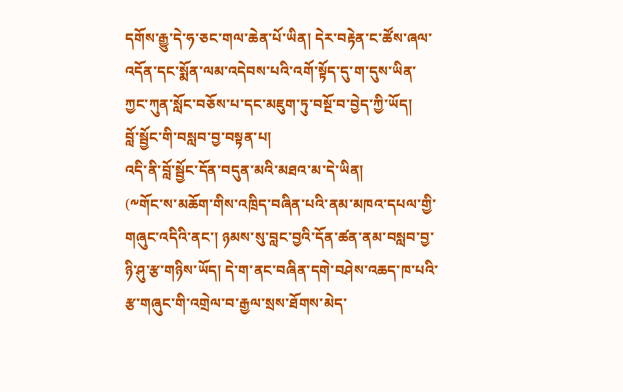དགོས་རྒྱུ་དེ་ཧ་ཅང་གལ་ཆེན་པོ་ཡིན། དེར་བརྟེན་ང་ཚོས་ཞལ་འདོན་དང་སྨོན་ལམ་འདེབས་པའི་འགོ་སྟོད་དུ་ག་དུས་ཡིན་ཀྱང་ཀུན་སློང་བཅོས་པ་དང་མཇུག་ཏུ་བསྔོ་བ་བྱེད་ཀྱི་ཡོད།
བློ་སྦྱོང་གི་བསླབ་བྱ་བསྟན་པ།
འདི་ནི་བློ་སྦྱོང་དོན་བདུན་མའི་མཐའ་མ་དེ་ཡིན།
(༸གོང་ས་མཆོག་གིས་འཁྲིད་བཞིན་པའི་ནམ་མཁའ་དཔལ་གྱི་གཞུང་འདིའི་ནང་། ཉམས་སུ་བླང་བྱའི་དོན་ཚན་ནམ་བསླབ་བྱ་ཉི་ཤུ་རྩ་གཉིས་ཡོད། དེ་ག་ནང་བཞིན་དགེ་བཤེས་འཆད་ཁ་པའི་རྩ་གཞུང་གི་འགྲེལ་བ་རྒྱལ་སྲས་ཐོགས་མེད་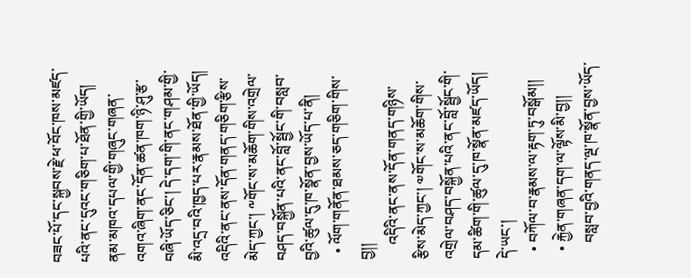བཟང་པོ་དང་སྐྱབས་རྗེ་ཕ་བོང་ཁས་མཛད་པའི་ནང་དུའང་གཅིག་པ་ཐོན་གྱི་ཡོད།
ནམ་མཁའ་དཔལ་གྱི་གཞུང་གཞན་འགའ་ཞིག་ནང་དོན་ཚན་ཁག་ཉི་ཤུ་རྩ་བཞི་ཡོད་ཅིང་། དེ་དག་གི་ནང་གཤམ་གྱི་མི་འདྲ་བའི་ཁྱད་པར་རྣམས་ཐོན་གྱི་ཡོད།
འདིའི་ནང་ནས་དོན་གནད་གཅིག་རྩིས་མེད་ཀྱང་། ༸གོང་ས་མཆོག་གིས་འགྲེལ་བཤད་བསྐྱོན་པའི་ནང་བློ་སྦྱོང་གི་བསླབ་བྱའི་ཚུལ་དུ་ཁ་སྣོན་བྱས་ཡོད་པ་ནི།
  • ལོག་གནོན་ཐམས་ཅད་གཅིག་གིས་བྱ།།
    འདིའི་ནང་ནས་དོན་གནད་གཉིས་རྩིས་མེད་ཀྱང་། ༧གོང་ས་མཆོག་གིས་འགྲེལ་བཤད་བསྐྱོན་པའི་ནང་བློ་སྦྱོང་གི་དམ་ཚིག་གི་ཚུལ་དུ་ཁ་སྣོན་མཛད་ཡོད། དེ་ཡང་།
  • བཀོལ་བ་རྣམས་ལ་རྟག་ཏུ་བསྒོམ།།
  • རྐྱེན་གཞན་དག་ལ་ལྟོས་མི་བྱ།།
    བསླབ་བྱའི་གནད་ལྔ་ཁ་སྣོན་བྱས་ཡོད་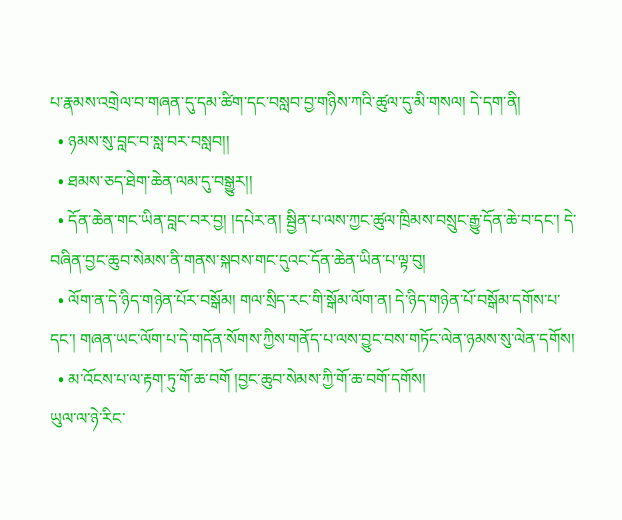པ་རྣམས་འགྲེལ་བ་གཞན་དུ་དམ་ཚིག་དང་བསླབ་བྱ་གཉིས་ཀའི་ཚུལ་དུ་མི་གསལ། དེ་དག་ནི།
  • ཉམས་སུ་བླང་བ་སླ་བར་བསླབ།།
  • ཐམས་ཅད་ཐེག་ཆེན་ལམ་དུ་བསྒྱུར།།
  • དོན་ཆེན་གང་ཡིན་བླང་བར་བྱ། །དཔེར་ན། སྦྱིན་པ་ལས་ཀྱང་ཚུལ་ཁྲིམས་བསྲུང་རྒྱུ་དོན་ཆེ་བ་དང་། དེ་བཞིན་བྱང་ཆུབ་སེམས་ནི་གནས་སྐབས་གང་དུའང་དོན་ཆེན་ཡིན་པ་ལྟ་བུ།
  • ལོག་ན་དེ་ཉིད་གཉེན་པོར་བསྒོམ། གལ་སྲིད་རང་གི་སྒོམ་ལོག་ན། དེ་ཉིད་གཉེན་པོ་བསྒོམ་དགོས་པ་དང་། གཞན་ཡང་ལོག་པ་དེ་གདོན་སོགས་ཀྱིས་གནོད་པ་ལས་བྱུང་བས་གཏོང་ལེན་ཉམས་སུ་ལེན་དགོས།
  • མ་འོངས་པ་ལ་རྟག་ཏུ་གོ་ཆ་བགོ །བྱང་ཆུབ་སེམས་ཀྱི་གོ་ཆ་བགོ་དགོས།
ཡུལ་ལ་ཉེ་རིང་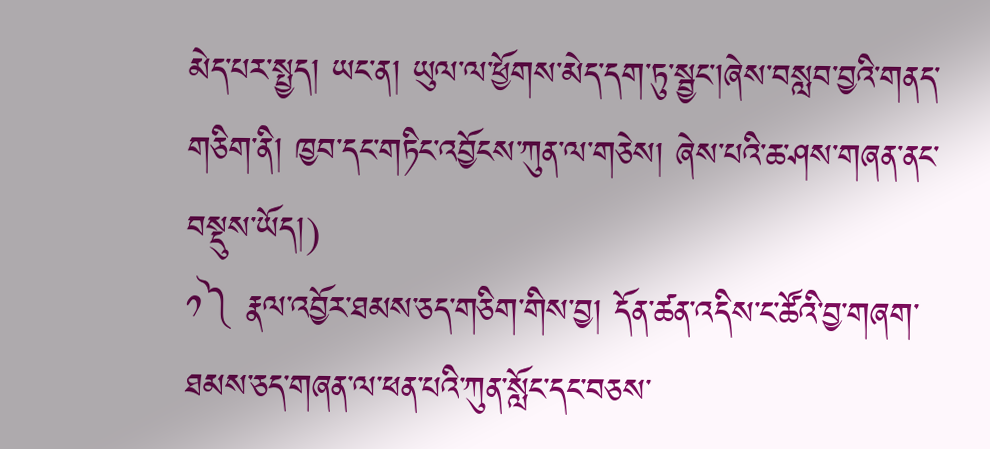མེད་པར་སྤྱད། ཡང་ན། ཡུལ་ལ་ཕྱོགས་མེད་དག་ཏུ་སྦྱང་།ཞེས་བསླབ་བྱའི་གནད་གཅིག་ནི། ཁྱབ་དང་གཏིང་འབྱོངས་ཀུན་ལ་གཅེས། ཞེས་པའི་ཆ་ཤས་གཞན་ནང་བསྡུས་ཡོད།)
༡༽ རྣལ་འབྱོར་ཐམས་ཅད་གཅིག་གིས་བྱ། དོན་ཚན་འདིས་ང་ཚོའི་བྱ་གཞག་ཐམས་ཅད་གཞན་ལ་ཕན་པའི་ཀུན་སློང་དང་བཅས་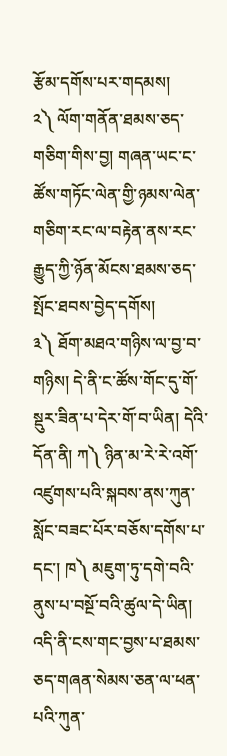རྩོམ་དགོས་པར་གདམས།
༢༽ ལོག་གནོན་ཐམས་ཅད་གཅིག་གིས་བྱ། གཞན་ཡང་ང་ཚོས་གཏོང་ལེན་གྱི་ཉམས་ལེན་གཅིག་རང་ལ་བརྟེན་ནས་རང་རྒྱུད་ཀྱི་ཉོན་མོངས་ཐམས་ཅད་སྤོང་ཐབས་བྱེད་དགོས།
༣༽ ཐོག་མཐའ་གཉིས་ལ་བྱ་བ་གཉིས། དེ་ནི་ང་ཚོས་གོང་དུ་གོ་སྡུར་ཟིན་པ་དེར་གོ་བ་ཡིན། དེའི་དོན་ནི། ཀ༽ ཉིན་མ་རེ་རེ་འགོ་འཛུགས་པའི་སྐབས་ནས་ཀུན་སློང་བཟང་པོར་བཅོས་དགོས་པ་དང་། ཁ༽ མཇུག་ཏུ་དགེ་བའི་ནུས་པ་བསྔོ་བའི་ཚུལ་དེ་ཡིན།
འདི་ནི་ངས་གང་བྱས་པ་ཐམས་ཅད་གཞན་སེམས་ཅན་ལ་ཕན་པའི་ཀུན་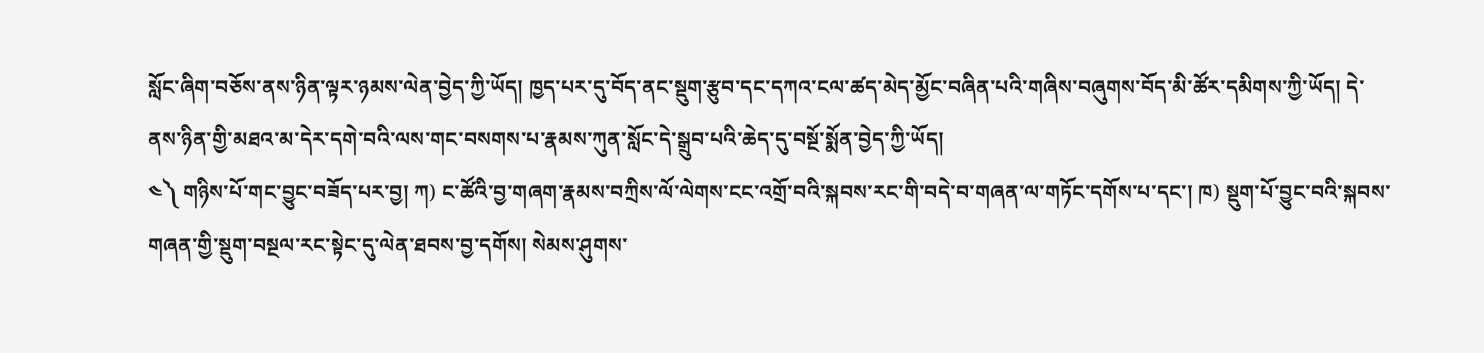སློང་ཞིག་བཅོས་ནས་ཉིན་ལྟར་ཉམས་ལེན་བྱེད་ཀྱི་ཡོད། ཁྱད་པར་དུ་བོད་ནང་སྡུག་རྩུབ་དང་དཀའ་ངལ་ཚད་མེད་མྱོང་བཞིན་པའི་གཞིས་བཞུགས་བོད་མི་ཚོར་དམིགས་ཀྱི་ཡོད། དེ་ནས་ཉིན་གྱི་མཐའ་མ་དེར་དགེ་བའི་ལས་གང་བསགས་པ་རྣམས་ཀུན་སློང་དེ་སྒྲུབ་པའི་ཆེད་དུ་བསྔོ་སྨོན་བྱེད་ཀྱི་ཡོད།
༤༽ གཉིས་པོ་གང་བྱུང་བཟོད་པར་བྱ། ཀ) ང་ཚོའི་བྱ་གཞག་རྣམས་བཀྲིས་ལོ་ལེགས་ངང་འགྲོ་བའི་སྐབས་རང་གི་བདེ་བ་གཞན་ལ་གཏོང་དགོས་པ་དང་། ཁ) སྡུག་པོ་བྱུང་བའི་སྐབས་གཞན་གྱི་སྡུག་བསྔལ་རང་སྟེང་དུ་ལེན་ཐབས་བྱ་དགོས། སེམས་ཤུགས་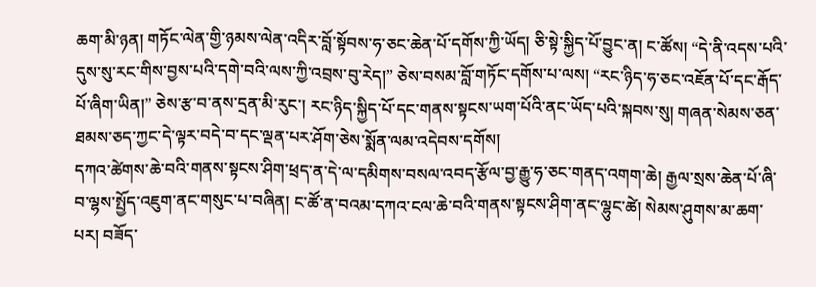ཆག་མི་ཉན། གཏོང་ལེན་གྱི་ཉམས་ལེན་འདིར་བློ་སྟོབས་ཧ་ཅང་ཆེན་པོ་དགོས་ཀྱི་ཡོད། ཅི་སྟེ་སྐྱིད་པོ་བྱུང་ན། ང་ཚོས། “དེ་ནི་འདས་པའི་དུས་སུ་རང་གིས་བྱས་པའི་དགེ་བའི་ལས་ཀྱི་འབྲས་བུ་རེད།” ཅེས་བསམ་བློ་གཏོང་དགོས་པ་ལས། “རང་ཉིད་ཧ་ཅང་འཇོན་པོ་དང་རྒོད་པོ་ཞིག་ཡིན།” ཅེས་རྩ་བ་ནས་དྲན་མི་རུང་། རང་ཉིད་སྐྱིད་པོ་དང་གནས་སྟངས་ཡག་པོའི་ནང་ཡོད་པའི་སྐབས་སུ། གཞན་སེམས་ཅན་ཐམས་ཅད་ཀྱང་དེ་ལྟར་བདེ་བ་དང་ལྡན་པར་ཤོག་ཅེས་སྨོན་ལམ་འདེབས་དགོས།
དཀའ་ཚེགས་ཆེ་བའི་གནས་སྟངས་ཤིག་ཕྲད་ན་དེ་ལ་དམིགས་བསལ་འབད་རྩོལ་བྱ་རྒྱུ་ཧ་ཅང་གནད་འགག་ཆེ། རྒྱལ་སྲས་ཆེན་པོ་ཞི་བ་ལྷས་སྤྱོད་འཇུག་ནང་གསུང་པ་བཞིན། ང་ཚོ་ན་བའམ་དཀའ་ངལ་ཆེ་བའི་གནས་སྟངས་ཤིག་ནང་ལྷུང་ཚེ། སེམས་ཤུགས་མ་ཆག་པར། བཟོད་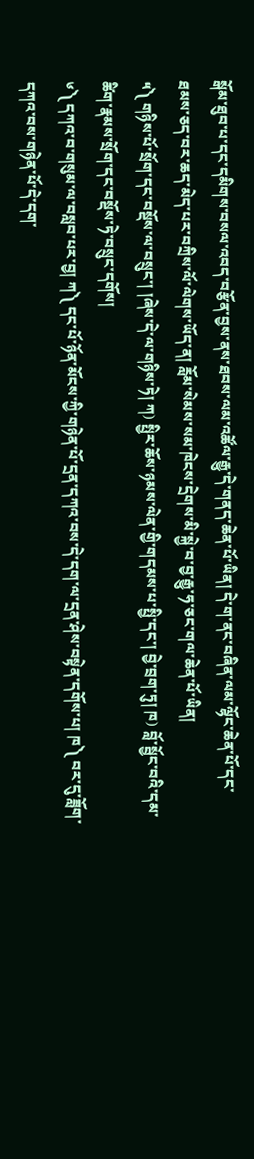སྒོམ་ཐུབ་པ་དང་དམིགས་བསལ་འབད་བརྩོན་བྱས་ནས་ཐབས་ལམ་འཚོལ་རྒྱུ་དེ་གནད་ཆེན་པོ་ཡིན། དེ་ག་ནང་བཞིན་ལམ་ལྷོང་ཆེན་པོ་དང་ཐམས་ཅད་བར་ཆད་མེད་པར་བཀྲིས་ལོ་ལེགས་ཡོད་ན། རློམ་སེམས་སམ་ཁེངས་དྲེགས་མི་སྐྱེ་བ་བྱ་རྒྱུ་ཧ་ཅང་གལ་ཆེན་པོ་ཡིན།
༥༽ གཉིས་པོ་སྲོག་དང་བསྡོས་ལ་བསྲུང་། །ཞེས་དེ་ལ་གཉིས་ཏེ། ཀ) སྤྱིར་ཆོས་ཉམས་ལེན་གྱི་གདམས་པ་སྤྱི་དང་། བྱེ་བྲག་ཏུ། ཁ) བློ་སྦྱོང་བའི་དམ་ཚིག་རྣམས་སྲོག་དང་བསྡོས་ཏེ་བསྲུང་དགོས།
༦༽ དཀའ་བ་གསུམ་ལ་བསླབ་པར་བྱ། ཀ༽ དང་པོ་ཉོན་མོངས་ཀྱི་གཉེན་པོ་དྲན་དཀའ་བས་དེ་དག་ལ་དྲན་ཤེས་བསྟེན་དགོས་པ། ཁ༽ བར་དུ་ཟློག་དཀའ་བས་གཉེན་པོ་དེ་དག་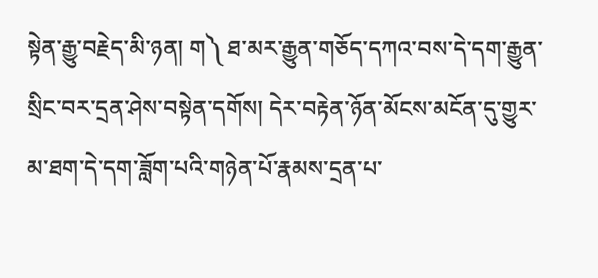སྟེན་རྒྱུ་བརྗེད་མི་ཉན། ག༽ ཐ་མར་རྒྱུན་གཅོད་དཀའ་བས་དེ་དག་རྒྱུན་སྲིང་བར་དྲན་ཤེས་བསྟེན་དགོས། དེར་བརྟེན་ཉོན་མོངས་མངོན་དུ་གྱུར་མ་ཐག་དེ་དག་ཟློག་པའི་གཉེན་པོ་རྣམས་དྲན་པ་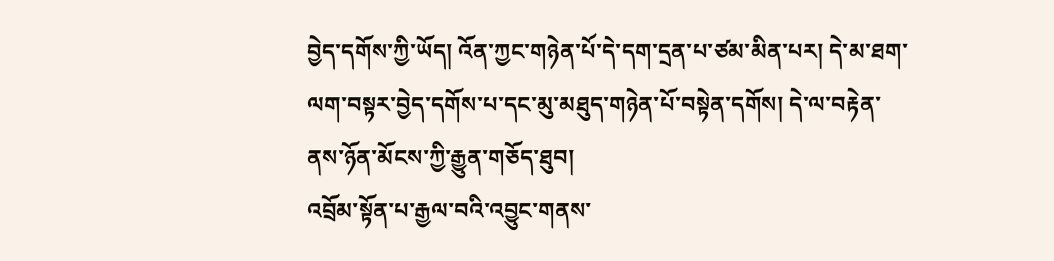བྱེད་དགོས་ཀྱི་ཡོད། འོན་ཀྱང་གཉེན་པོ་དེ་དག་དྲན་པ་ཙམ་མིན་པར། དེ་མ་ཐག་ལག་བསྟར་བྱེད་དགོས་པ་དང་མུ་མཐུད་གཉེན་པོ་བསྟེན་དགོས། དེ་ལ་བརྟེན་ནས་ཉོན་མོངས་ཀྱི་རྒྱུན་གཅོད་ཐུབ།
འབྲོམ་སྟོན་པ་རྒྱལ་བའི་འབྱུང་གནས་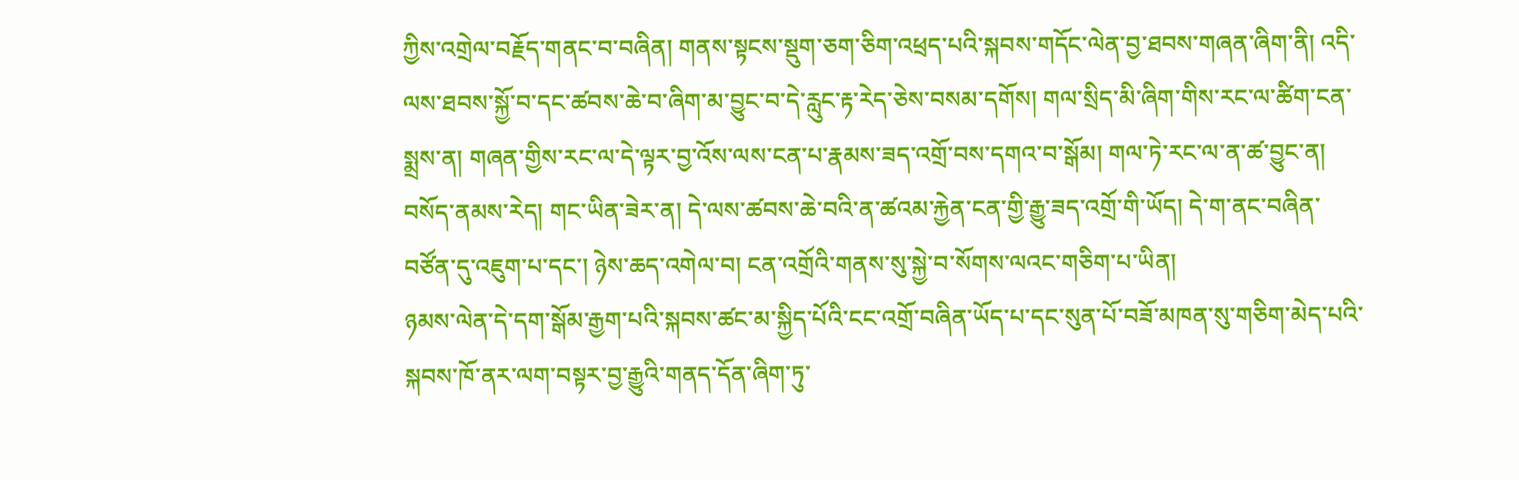ཀྱིས་འགྲེལ་བརྗོད་གནང་བ་བཞིན། གནས་སྟངས་སྡུག་ཅག་ཅིག་འཕྲད་པའི་སྐབས་གདོང་ལེན་བྱ་ཐབས་གཞན་ཞིག་ནི། འདི་ལས་ཐབས་སྐྱོ་བ་དང་ཚབས་ཆེ་བ་ཞིག་མ་བྱུང་བ་དེ་རླུང་རྟ་རེད་ཅེས་བསམ་དགོས། གལ་སྲིད་མི་ཞིག་གིས་རང་ལ་ཚིག་ངན་སྨྲས་ན། གཞན་གྱིས་རང་ལ་དེ་ལྟར་བྱ་འོས་ལས་ངན་པ་རྣམས་ཟད་འགྲོ་བས་དགའ་བ་སྒོམ། གལ་ཏེ་རང་ལ་ན་ཚ་བྱུང་ན། བསོད་ནམས་རེད། གང་ཡིན་ཟེར་ན། དེ་ལས་ཚབས་ཆེ་བའི་ན་ཚའམ་རྐྱེན་ངན་གྱི་རྒྱུ་ཟད་འགྲོ་གི་ཡོད། དེ་ག་ནང་བཞིན་བཙོན་དུ་འཇུག་པ་དང་། ཉེས་ཆད་འགེལ་བ། ངན་འགྲོའི་གནས་སུ་སྐྱེ་བ་སོགས་ལའང་གཅིག་པ་ཡིན།
ཉམས་ལེན་དེ་དག་སྒོམ་རྒྱག་པའི་སྐབས་ཚང་མ་སྐྱིད་པོའི་ངང་འགྲོ་བཞིན་ཡོད་པ་དང་སུན་པོ་བཟོ་མཁན་སུ་གཅིག་མེད་པའི་སྐབས་ཁོ་ནར་ལག་བསྟར་བྱ་རྒྱུའི་གནད་དོན་ཞིག་ཏུ་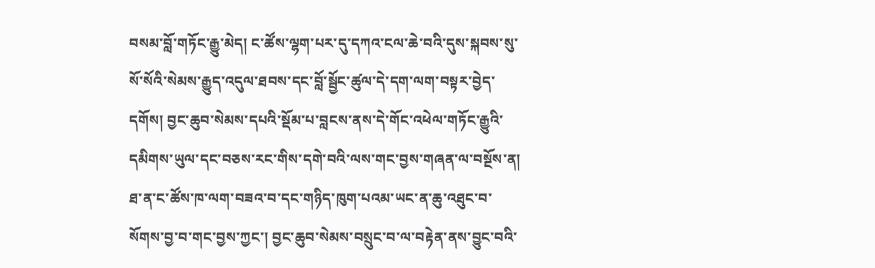བསམ་བློ་གཏོང་རྒྱུ་མེད། ང་ཚོས་ལྷག་པར་དུ་དཀའ་ངལ་ཆེ་བའི་དུས་སྐབས་སུ་སོ་སོའི་སེམས་རྒྱུད་འདུལ་ཐབས་དང་བློ་སྦྱོང་ཚུལ་དེ་དག་ལག་བསྟར་བྱེད་དགོས། བྱང་ཆུབ་སེམས་དཔའི་སྡོམ་པ་བླངས་ནས་དེ་གོང་འཕེལ་གཏོང་རྒྱུའི་དམིགས་ཡུལ་དང་བཅས་རང་གིས་དགེ་བའི་ལས་གང་བྱས་གཞན་ལ་བསྔོས་ན། ཐ་ན་ང་ཚོས་ཁ་ལག་བཟའ་བ་དང་གཉིད་ཁུག་པའམ་ཡང་ན་ཆུ་འཐུང་བ་སོགས་བྱ་བ་གང་བྱས་ཀྱང་། བྱང་ཆུབ་སེམས་བསྲུང་བ་ལ་བརྟེན་ནས་བྱུང་བའི་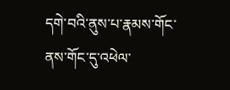དགེ་བའི་ནུས་པ་རྣམས་གོང་ནས་གོང་དུ་འཕེལ་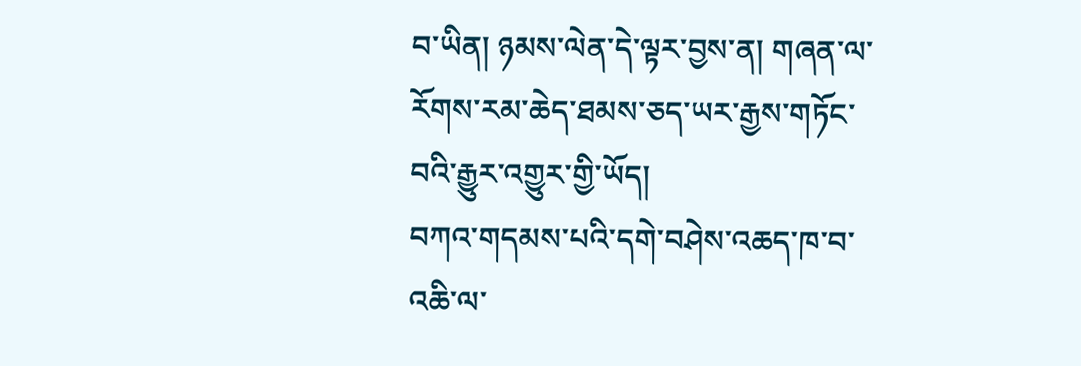བ་ཡིན། ཉམས་ལེན་དེ་ལྟར་བྱས་ན། གཞན་ལ་རོགས་རམ་ཆེད་ཐམས་ཅད་ཡར་རྒྱས་གཏོང་བའི་རྒྱུར་འགྱུར་གྱི་ཡོད།
བཀའ་གདམས་པའི་དགེ་བཤེས་འཆད་ཁ་བ་འཆི་ལ་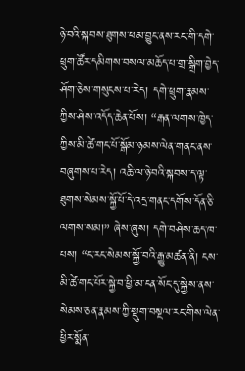ཉེ་བའི་སྐབས་ཐུགས་ཕམ་བྱུང་ནས་རང་གི་དགེ་ཕྲུག་ཚོར་དམིགས་བསལ་མཆོད་པ་གྲ་སྒྲིག་བྱེད་ཤོག་ཅེས་གསུངས་པ་རེད། དགེ་ཕྲུག་རྣམས་ཀྱིས་ཤེས་འདོད་ཆེན་པོས། “རྒན་ལགས་ཁྱེད་ཀྱིས་མི་ཚེ་གང་པོ་སྒོམ་ཉམས་ལེན་གནང་ནས་བཞུགས་པ་རེད། འཆི་ལ་ཉེ་བའི་སྐབས་ད་ལྟ་ཐུགས་སེམས་སྐྱོ་པོ་དེ་འདྲ་གནང་དགོས་དོན་ཅི་ལགས་སམ།” ཞེས་ཞུས། དགེ་བཤེས་ཆད་ཁ་པས། “ང་རང་སེམས་སྐྱོ་བའི་རྒྱུ་མཚན་ནི། ངས་མི་ཚེ་གང་པོར་སྐྱེ་བ་ཕྱི་མ་ངན་སོང་དུ་སྐྱེས་ནས་སེམས་ཅན་རྣམས་ཀྱི་སྡུག་བསྔལ་རང་གིས་ལེན་ཕྱིར་སྨོན་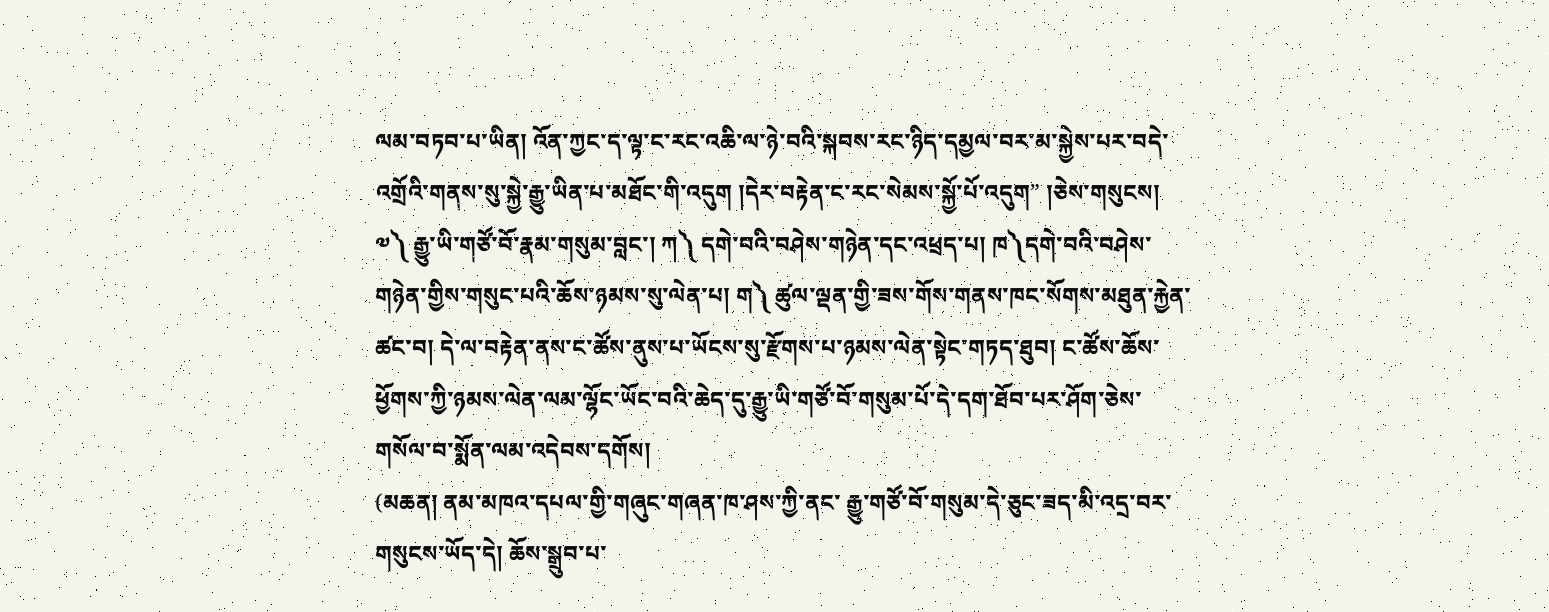ལམ་བཏབ་པ་ཡིན། འོན་ཀྱང་ད་ལྟ་ང་རང་འཆི་ལ་ཉེ་བའི་སྐབས་རང་ཉིད་དམྱལ་བར་མ་སྐྱེས་པར་བདེ་འགྲོའི་གནས་སུ་སྐྱེ་རྒྱུ་ཡིན་པ་མཐོང་གི་འདུག །དེར་བརྟེན་ང་རང་སེམས་སྐྱོ་པོ་འདུག” །ཅེས་གསུངས།
༧༽ རྒྱུ་ཡི་གཙོ་བོ་རྣམ་གསུམ་བླང་། ཀ༽ དགེ་བའི་བཤེས་གཉེན་དང་འཕྲད་པ། ཁ༽དགེ་བའི་བཤེས་གཉེན་གྱིས་གསུང་པའི་ཆོས་ཉམས་སུ་ལེན་པ། ག༽ ཚུལ་ལྡན་གྱི་ཟས་གོས་གནས་ཁང་སོགས་མཐུན་རྐྱེན་ཚང་བ། དེ་ལ་བརྟེན་ནས་ང་ཚོས་ནུས་པ་ཡོངས་སུ་རྫོགས་པ་ཉམས་ལེན་སྟེང་གཏད་ཐུབ། ང་ཚོས་ཆོས་ཕྱོགས་ཀྱི་ཉམས་ལེན་ལམ་ལྷོང་ཡོང་བའི་ཆེད་དུ་རྒྱུ་ཡི་གཙོ་བོ་གསུམ་པོ་དེ་དག་ཐོབ་པར་ཤོག་ཅེས་གསོལ་བ་སྨོན་ལམ་འདེབས་དགོས།
(མཆན། ནམ་མཁའ་དཔལ་གྱི་གཞུང་གཞན་ཁ་ཤས་ཀྱི་ནང་ རྒྱུ་གཙོ་བོ་གསུམ་དེ་ཅུང་ཟད་མི་འདྲ་བར་གསུངས་ཡོད་དེ། ཆོས་སྒྲུབ་པ་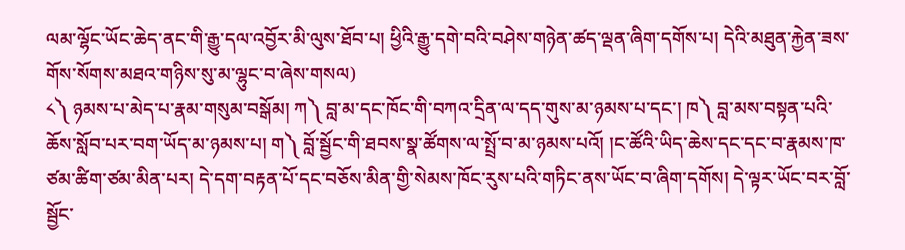ལམ་ལྷོང་ཡོང་ཆེད་ནང་གི་རྒྱུ་དལ་འབྱོར་མི་ལུས་ཐོབ་པ། ཕྱིའི་རྒྱུ་དགེ་བའི་བཤེས་གཉེན་ཚད་ལྡན་ཞིག་དགོས་པ། དེའི་མཐུན་རྐྱེན་ཟས་གོས་སོགས་མཐའ་གཉིས་སུ་མ་ལྷུང་བ་ཞེས་གསལ)
༨༽ ཉམས་པ་མེད་པ་རྣམ་གསུམ་བསྒོམ། ཀ༽ བླ་མ་དང་ཁོང་གི་བཀའ་དྲིན་ལ་དད་གུས་མ་ཉམས་པ་དང་། ཁ༽ བླ་མས་བསྟན་པའི་ཆོས་སློབ་པར་བག་ཡོད་མ་ཉམས་པ། ག༽ བློ་སྦྱོང་གི་ཐབས་སྣ་ཚོགས་ལ་སྤྲོ་བ་མ་ཉམས་པའོ། །ང་ཚོའི་ཡིད་ཆེས་དང་དང་བ་རྣམས་ཁ་ཙམ་ཚིག་ཙམ་མིན་པར། དེ་དག་བརྟན་པོ་དང་བཅོས་མིན་གྱི་སེམས་ཁོང་རུས་པའི་གཏིང་ནས་ཡོང་བ་ཞིག་དགོས། དེ་ལྟར་ཡོང་བར་བློ་སྦྱོང་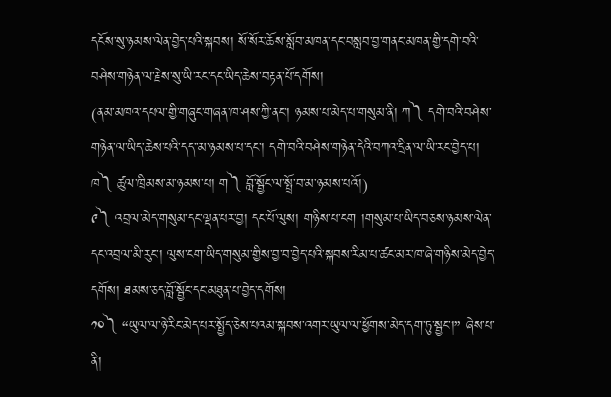དངོས་སུ་ཉམས་ལེན་བྱེད་པའི་སྐབས། སོ་སོར་ཆོས་སློབ་མཁན་དང་བསླབ་བྱ་གནང་མཁན་གྱི་དགེ་བའི་བཤེས་གཉེན་ལ་རྗེས་སུ་ཡི་རང་དང་ཡིད་ཆེས་བརྟན་པོ་དགོས།
(ནམ་མཁའ་དཔལ་གྱི་གཞུང་གཞན་ཁ་ཤས་ཀྱི་ནང་། ཉམས་པ་མེད་པ་གསུམ་ནི། ཀ༽ དགེ་བའི་བཤེས་གཉེན་ལ་ཡིད་ཆེས་པའི་དད་་མ་ཉམས་པ་དང་། དགེ་བའི་བཤེས་གཉེན་དེའི་བཀའ་དྲིན་ལ་ཡི་རང་བྱེད་པ། ཁ༽ ཚུལ་ཁྲིམས་མ་ཉམས་པ། ག༽ བློ་སྦྱོང་ལ་སྤྲོ་བ་མ་ཉམས་པའོ།)
༩༽ འབྲལ་མེད་གསུམ་དང་ལྡན་པར་བྱ། དང་པོ་ལུས། གཉིས་པ་ངག །གསུམ་པ་ཡིད་བཅས་ཉམས་ལེན་དང་འབྲལ་མི་རུང་། ལུས་ངག་ཡིད་གསུམ་གྱིས་བྱ་བ་བྱེད་པའི་སྐབས་རིམ་པ་ཚང་མར་ཁ་ཞེ་གཉིས་མེད་བྱེད་དགོས། ཐམས་ཅད་བློ་སྦྱོང་དང་མཐུན་པ་བྱེད་དགོས།
༡༠༽ “ཡུལ་ལ་ཉེ་རིང་མེད་པར་སྤྱོད་ཅེས་པའམ་སྐབས་འགར་ཡུལ་ལ་ཕྱོགས་མེད་དག་ཏུ་སྦྱང་།” ཞེས་པ་ནི།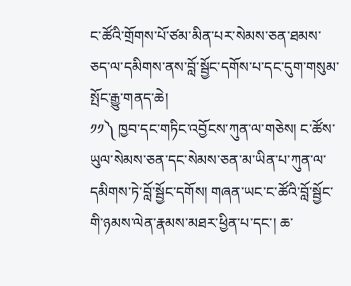ང་ཚོའི་གྲོགས་པོ་ཙམ་མིན་པར་སེམས་ཅན་ཐམས་ཅད་ལ་དམིགས་ནས་བློ་སྦྱོང་དགོས་པ་དང་དུག་གསུམ་སྤོང་རྒྱུ་གནད་ཆེ།
༡༡༽ ཁྱབ་དང་གཏིང་འབྱོངས་ཀུན་ལ་གཅེས། ང་ཚོས་ཡུལ་སེམས་ཅན་དང་སེམས་ཅན་མ་ཡིན་པ་ཀུན་ལ་དམིགས་ཏེ་བློ་སྦྱོང་དགོས། གཞན་ཡང་ང་ཚོའི་བློ་སྦྱོང་གི་ཉམས་ལེན་རྣམས་མཐར་ཕྱིན་པ་དང་། ཆ་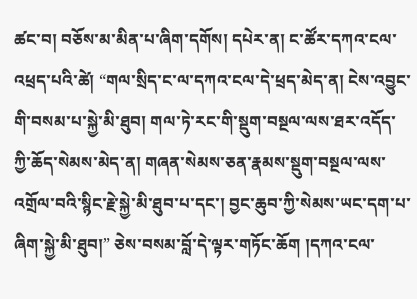ཚང་བ། བཅོས་མ་མིན་པ་ཞིག་དགོས། དཔེར་ན། ང་ཚོར་དཀའ་ངལ་འཕྲད་པའི་ཚེ། “གལ་སྲིད་ང་ལ་དཀའ་ངལ་དེ་ཕྲད་མེད་ན། ངེས་འབྱུང་གི་བསམ་པ་སྐྱེ་མི་ཐུབ། གལ་ཏེ་རང་གི་སྡུག་བསྔལ་ལས་ཐར་འདོད་ཀྱི་ཆོད་སེམས་མེད་ན། གཞན་སེམས་ཅན་རྣམས་སྡུག་བསྔལ་ལས་འགྲོལ་བའི་སྙིང་རྗེ་སྐྱེ་མི་ཐུབ་པ་དང་། བྱང་ཆུབ་ཀྱི་སེམས་ཡང་དག་པ་ཞིག་སྐྱེ་མི་ཐུབ།” ཅེས་བསམ་བློ་དེ་ལྟར་གཏོང་ཆོག །དཀའ་ངལ་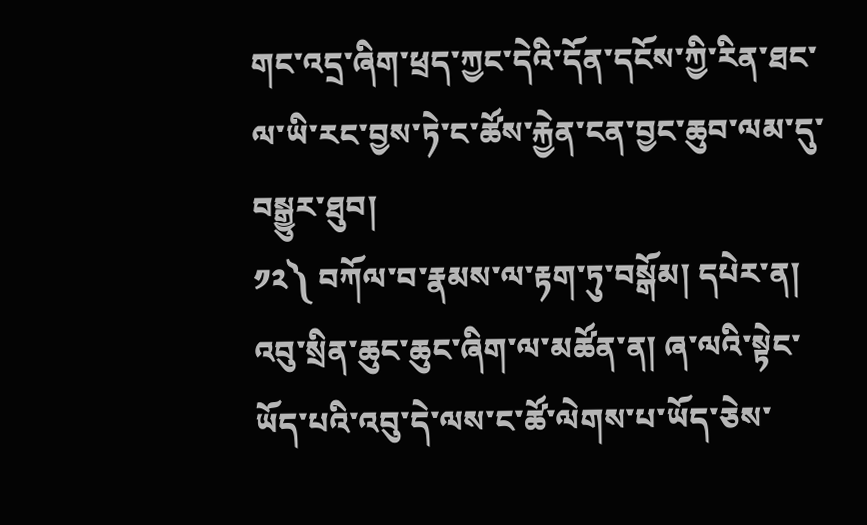གང་འདྲ་ཞིག་ཕྲད་ཀྱང་དེའི་དོན་དངོས་ཀྱི་རིན་ཐང་ལ་ཡི་རང་བྱས་ཏེ་ང་ཚོས་རྐྱེན་ངན་བྱང་ཆུབ་ལམ་དུ་བསྒྱུར་ཐུབ།
༡༢༽ བཀོལ་བ་རྣམས་ལ་རྟག་ཏུ་བསྒོམ། དཔེར་ན། འབུ་སྲིན་ཆུང་ཆུང་ཞིག་ལ་མཚོན་ན། ཞ་ལའི་སྟེང་ཡོད་པའི་འབུ་དེ་ལས་ང་ཚོ་ལེགས་པ་ཡོད་ཅེས་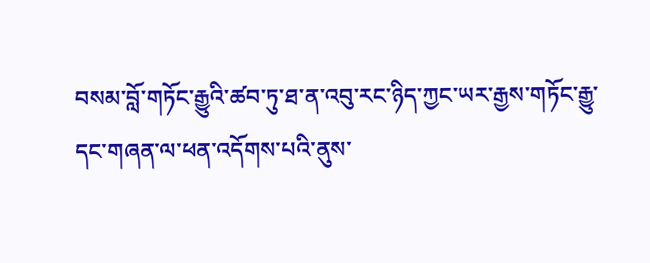བསམ་བློ་གཏོང་རྒྱུའི་ཚབ་ཏུ་ཐ་ན་འབུ་རང་ཉིད་ཀྱང་ཡར་རྒྱས་གཏོང་རྒྱུ་དང་གཞན་ལ་ཕན་འདོགས་པའི་ནུས་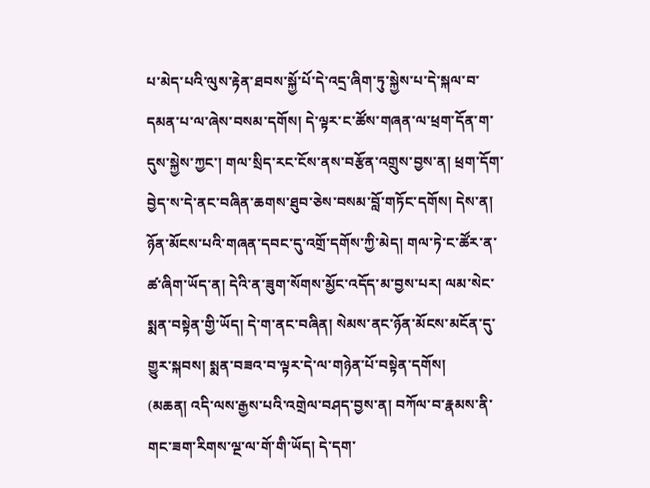པ་མེད་པའི་ལུས་རྟེན་ཐབས་སྐྱོ་པོ་དེ་འདྲ་ཞིག་ཏུ་སྐྱེས་པ་དེ་སྐལ་བ་དམན་པ་ལ་ཞེས་བསམ་དགོས། དེ་ལྟར་ང་ཚོས་གཞན་ལ་ཕྲག་དོན་ག་དུས་སྐྱེས་ཀྱང་། གལ་སྲིད་རང་ངོས་ནས་བརྩོན་འགྲུས་བྱས་ན། ཕྲག་དོག་བྱེད་ས་དེ་ནང་བཞིན་ཆགས་ཐུབ་ཅེས་བསམ་བློ་གཏོང་དགོས། དེས་ན། ཉོན་མོངས་པའི་གཞན་དབང་དུ་འགྲོ་དགོས་ཀྱི་མེད། གལ་ཏེ་ང་ཚོར་ན་ཚ་ཞིག་ཡོད་ན། དེའི་ན་ཟུག་སོགས་མྱོང་འདོད་མ་བྱས་པར། ལམ་སེང་སྨན་བསྟེན་གྱི་ཡོད། དེ་ག་ནང་བཞིན། སེམས་ནང་ཉོན་མོངས་མངོན་དུ་གྱུར་སྐབས། སྨན་བཟའ་བ་ལྟར་དེ་ལ་གཉེན་པོ་བསྟེན་དགོས།
(མཆན། འདི་ལས་རྒྱས་པའི་འགྲེལ་བཤད་བྱས་ན། བཀོལ་བ་རྣམས་ནི་གང་ཟག་རིགས་ལྔ་ལ་གོ་གི་ཡོད། དེ་དག་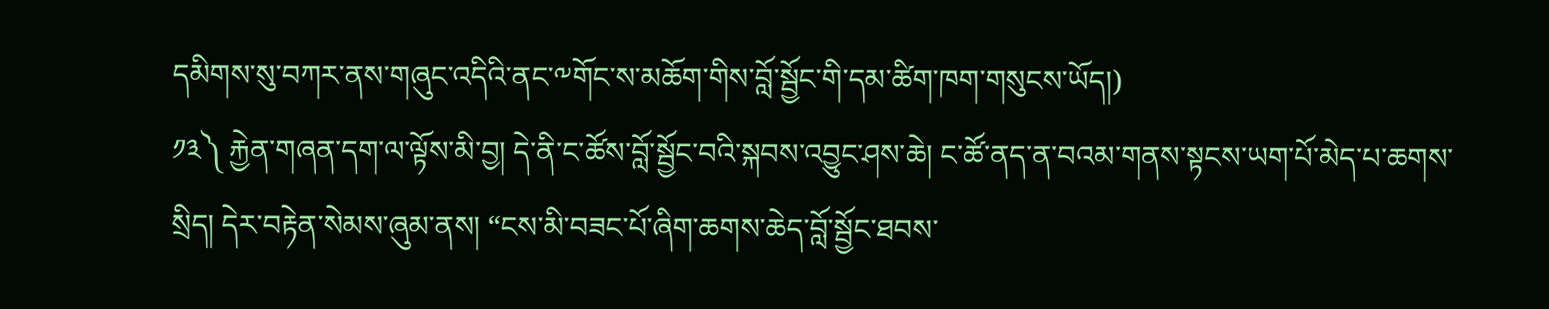དམིགས་སུ་བཀར་ནས་གཞུང་འདིའི་ནང་༸གོང་ས་མཆོག་གིས་བློ་སྦྱོང་གི་དམ་ཚིག་ཁག་གསུངས་ཡོད།)
༡༣༽ རྐྱེན་གཞན་དག་ལ་ལྟོས་མི་བྱ། དེ་ནི་ང་ཚོས་བློ་སྦྱོང་བའི་སྐབས་འབྱུང་ཤས་ཆེ། ང་ཚོ་ནད་ན་བའམ་གནས་སྟངས་ཡག་པོ་མེད་པ་ཆགས་སྲིད། དེར་བརྟེན་སེམས་ཞུམ་ནས། “ངས་མི་བཟང་པོ་ཞིག་ཆགས་ཆེད་བློ་སྦྱོང་ཐབས་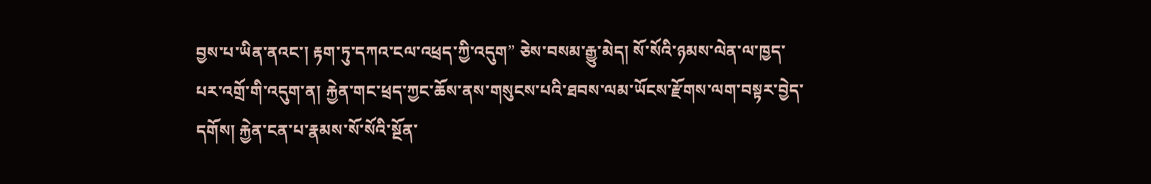བྱས་པ་ཡིན་ནའང་། རྟག་ཏུ་དཀའ་ངལ་འཕྲད་ཀྱི་འདུག” ཅེས་བསམ་རྒྱུ་མེད། སོ་སོའི་ཉམས་ལེན་ལ་ཁྱད་པར་འགྲོ་གི་འདུག་ན། རྐྱེན་གང་ཕྲད་ཀྱང་ཆོས་ནས་གསུངས་པའི་ཐབས་ལམ་ཡོངས་རྫོགས་ལག་བསྟར་བྱེད་དགོས། རྐྱེན་ངན་པ་རྣམས་སོ་སོའི་སྔོན་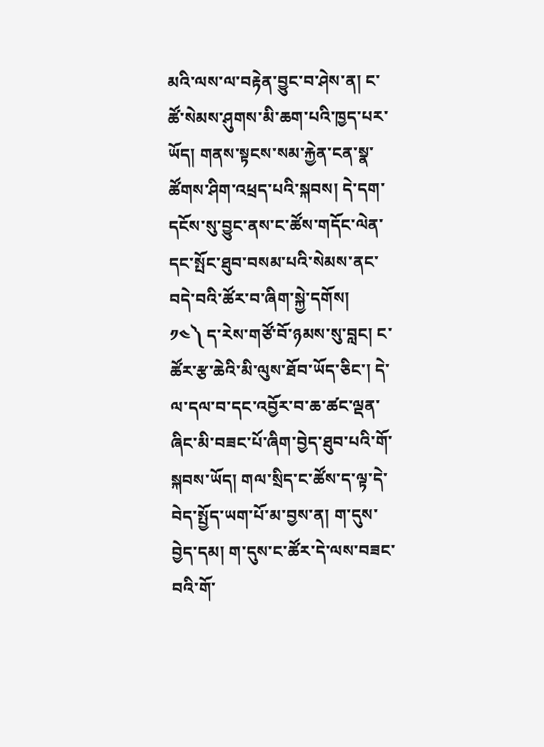མའི་ལས་ལ་བརྟེན་བྱུང་བ་ཤེས་ན། ང་ཚོ་སེམས་ཤུགས་མི་ཆག་པའི་ཁྱད་པར་ཡོད། གནས་སྟངས་སམ་རྐྱེན་ངན་སྣ་ཚོགས་ཤིག་འཕྲད་པའི་སྐབས། དེ་དག་དངོས་སུ་བྱུང་ནས་ང་ཚོས་གདོང་ལེན་དང་སྤོང་ཐུབ་བསམ་པའི་སེམས་ནང་བདེ་བའི་ཚོར་བ་ཞིག་སྐྱེ་དགོས།
༡༤༽ ད་རེས་གཙོ་བོ་ཉམས་སུ་བླང། ང་ཚོར་རྩ་ཆེའི་མི་ལུས་ཐོབ་ཡོད་ཅིང་། དེ་ལ་དལ་བ་དང་འབྱོར་བ་ཆ་ཚང་ལྡན་ཞིང་མི་བཟང་པོ་ཞིག་བྱེད་ཐུབ་པའི་གོ་སྐབས་ཡོད། གལ་སྲིད་ང་ཚོས་ད་ལྟ་དེ་བེད་སྤྱོད་ཡག་པོ་མ་བྱས་ན། ག་དུས་བྱེད་དམ། ག་དུས་ང་ཚོར་དེ་ལས་བཟང་བའི་གོ་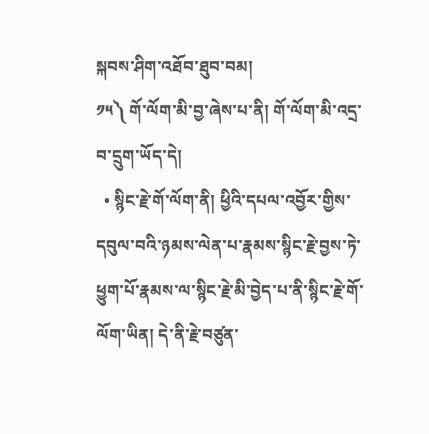སྐབས་ཤིག་འཐོབ་ཐུབ་བམ།
༡༥༽ གོ་ལོག་མི་བྱ་ཞེས་པ་ནི། གོ་ལོག་མི་འདྲ་བ་དྲུག་ཡོད་དེ།
  • སྙིང་རྗེ་གོ་ལོག་ནི། ཕྱིའི་དཔལ་འབྱོར་གྱིས་དབུལ་བའི་ཉམས་ལེན་པ་རྣམས་སྙིང་རྗེ་བྱས་ཏེ་ཕྱུག་པོ་རྣམས་ལ་སྙིང་རྗེ་མི་བྱེད་པ་ནི་སྙིང་རྗེ་གོ་ལོག་ཡིན། དེ་ནི་རྗེ་བཙུན་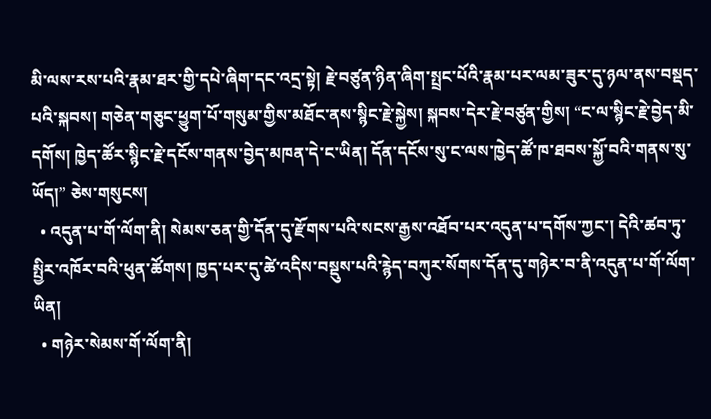མི་ལས་རས་པའི་རྣམ་ཐར་གྱི་དཔེ་ཞིག་དང་འདྲ་སྟེ། རྗེ་བཙུན་ཉིན་ཞིག་སྤྲང་པོའི་རྣམ་པར་ལམ་ཟུར་དུ་ཉལ་ནས་བསྡད་པའི་སྐབས། གཅེན་གཅུང་ཕྱུག་པོ་གསུམ་གྱིས་མཐོང་ནས་སྙིང་རྗེ་སྐྱེས། སྐབས་དེར་རྗེ་བཙུན་གྱིས། “ང་ལ་སྙིང་རྗེ་བྱེད་མི་དགོས། ཁྱེད་ཚོར་སྙིང་རྗེ་དངོས་གནས་བྱེད་མཁན་དེ་ང་ཡིན། དོན་དངོས་སུ་ང་ལས་ཁྱེད་ཚོ་ཁ་ཐབས་སྐྱོ་བའི་གནས་སུ་ཡོད།” ཅེས་གསུངས།
  • འདུན་པ་གོ་ལོག་ནི། སེམས་ཅན་གྱི་དོན་དུ་རྫོགས་པའི་སངས་རྒྱས་འཐོབ་པར་འདུན་པ་དགོས་ཀྱང་། དེའི་ཚབ་ཏུ་སྤྱིར་འཁོར་བའི་ཕུན་ཚོགས། ཁྱད་པར་དུ་ཚེ་འདིས་བསྡུས་པའི་རྙེད་བཀུར་སོགས་དོན་དུ་གཉེར་བ་ནི་འདུན་པ་གོ་ལོག་ཡིན།
  • གཉེར་སེམས་གོ་ལོག་ནི།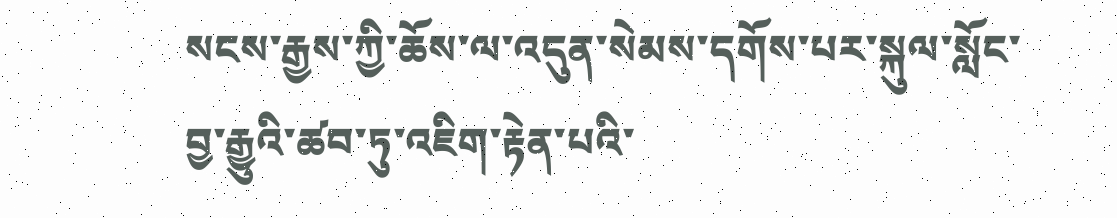སངས་རྒྱས་ཀྱི་ཆོས་ལ་འདུན་སེམས་དགོས་པར་སྐུལ་སློང་བྱ་རྒྱུའི་ཚབ་ཏུ་འཇིག་རྟེན་པའི་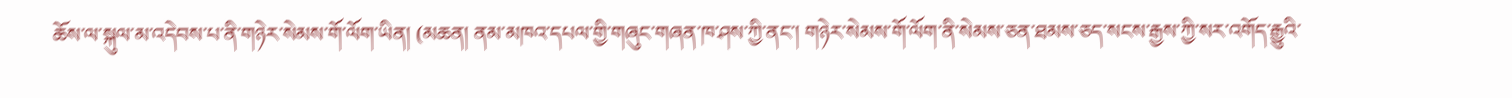ཆོས་ལ་སྐུལ་མ་འདེབས་པ་ནི་གཉེར་སེམས་གོ་ལོག་ཡིན། (མཆན། ནམ་མཁའ་དཔལ་གྱི་གཞུང་གཞན་ཁ་ཤས་ཀྱི་ནང་། གཉེར་སེམས་གོ་ལོག་ནི་སེམས་ཅན་ཐམས་ཅད་སངས་རྒྱས་ཀྱི་སར་འགོད་རྒྱུའི་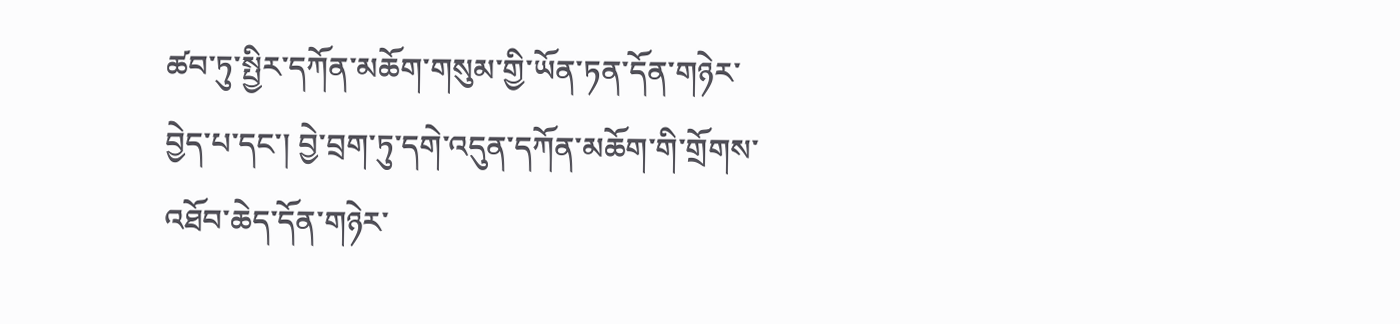ཚབ་ཏུ་སྤྱིར་དཀོན་མཆོག་གསུམ་གྱི་ཡོན་ཏན་དོན་གཉེར་བྱེད་པ་དང་། བྱེ་བྲག་ཏུ་དགེ་འདུན་དཀོན་མཆོག་གི་གྲོགས་འཐོབ་ཆེད་དོན་གཉེར་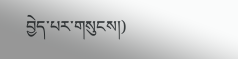བྱེད་པར་གསུངས།)